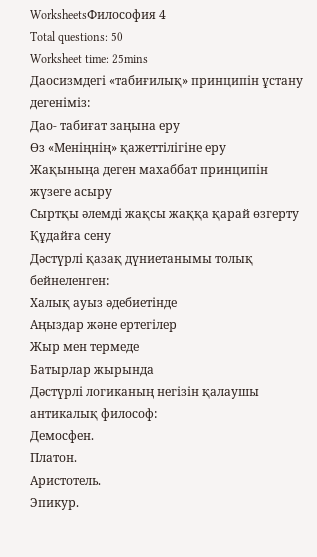WorksheetsФилософия 4
Total questions: 50
Worksheet time: 25mins
Даосизмдегі «табиғилық» принципін ұстану дегеніміз:
Дао- табиғат заңына еру
Өз «Меніңнің» қажеттілігіне еру
Жақыныңа деген махаббат принципін жүзеге асыру
Сыртқы әлемді жақсы жаққа қарай өзгерту
Құдайға сену
Дәстүрлі қазақ дүниетанымы толық бейнеленген:
Халық ауыз әдебиетінде
Аңыздар және ертегілер
Жыр мен термеде
Батырлар жырында
Дәстүрлі логиканың негізін қалаушы антикалық философ:
Демосфен.
Платон.
Аристотель.
Эпикур.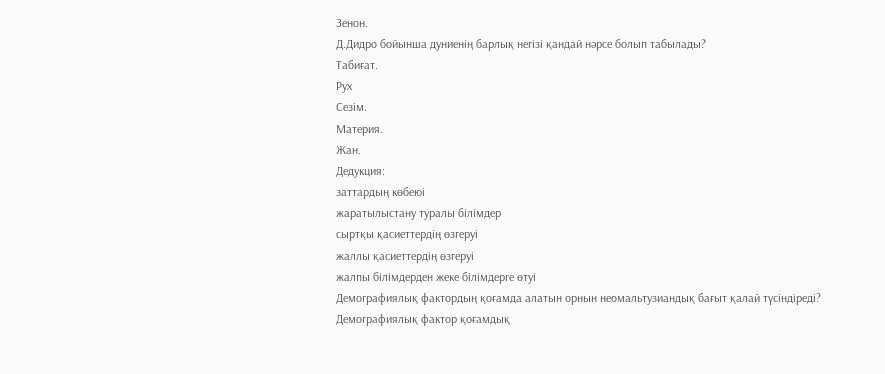Зенон.
Д.Дидро бойынша дуниенің барлық негізі қандай нәрсе болып табылады?
Табиғат.
Рух
Сезім.
Материя.
Жан.
Дедукция:
заттардың көбеюі
жаратылыстану туралы білімдер
сыртқы қасиеттердің өзгеруі
жаллы қасиеттердің өзгеруі
жалпы білімдерден жеке білімдерге өтуі
Демографиялық фактордың қоғамда алатын орнын неомальтузиандық бағыт қалай түсіндіреді?
Демографиялық фактор қоғамдық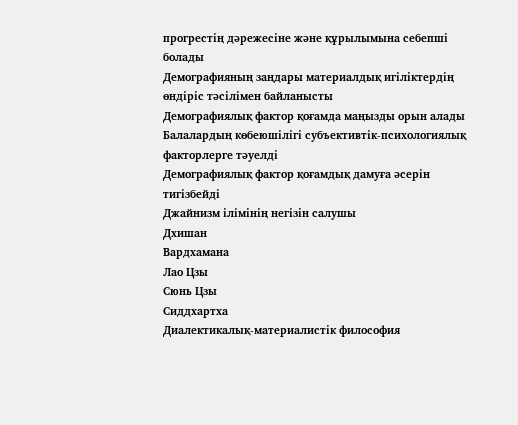прогрестің дәрежесіне және құрылымына себепші болады
Демографияның заңдары материалдық игіліктердің өндіріс тәсілімен байланысты
Демографиялық фактор қоғамда маңызды орын алады
Балалардың көбеюшілігі субъективтік-психологиялық факторлерге тәуелді
Демографиялық фактор қоғамдық дамуға әсерін тигізбейді
Джайнизм ілімінің негізін салушы
Дхишан
Вардхамана
Лао Цзы
Сюнь Цзы
Сиддхартха
Диалектикалық-материалистік философия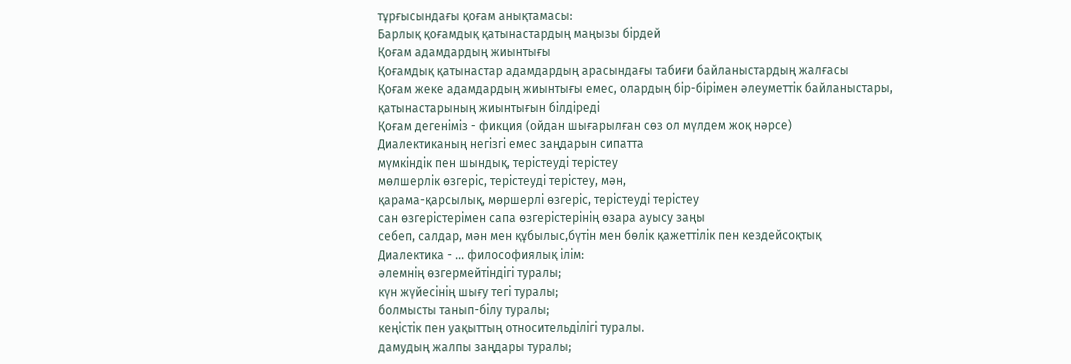тұрғысындағы қоғам анықтамасы:
Барлық қоғамдық қатынастардың маңызы бірдей
Қоғам адамдардың жиынтығы
Қоғамдық қатынастар адамдардың арасындағы табиғи байланыстардың жалғасы
Қоғам жеке адамдардың жиынтығы емес, олардың бір-бірімен әлеуметтік байланыстары, қатынастарының жиынтығын білдіреді
Қоғам дегеніміз - фикция (ойдан шығарылған сөз ол мүлдем жоқ нәрсе)
Диалектиканың негізгі емес заңдарын сипатта
мүмкіндік пен шындық, терістеуді терістеу
мөлшерлік өзгеріс, терістеуді терістеу, мән,
қарама-қарсылық, мөршерлі өзгеріс, терістеуді терістеу
сан өзгерістерімен сапа өзгерістерінің өзара ауысу заңы
себеп, салдар, мән мен құбылыс,бүтін мен бөлік қажеттілік пен кездейсоқтық
Диалектика - ... философиялық ілім:
әлемнің өзгермейтіндігі туралы;
күн жүйесінің шығу тегі туралы;
болмысты танып-білу туралы;
кеңістік пен уақыттың относительділігі туралы.
дамудың жалпы заңдары туралы;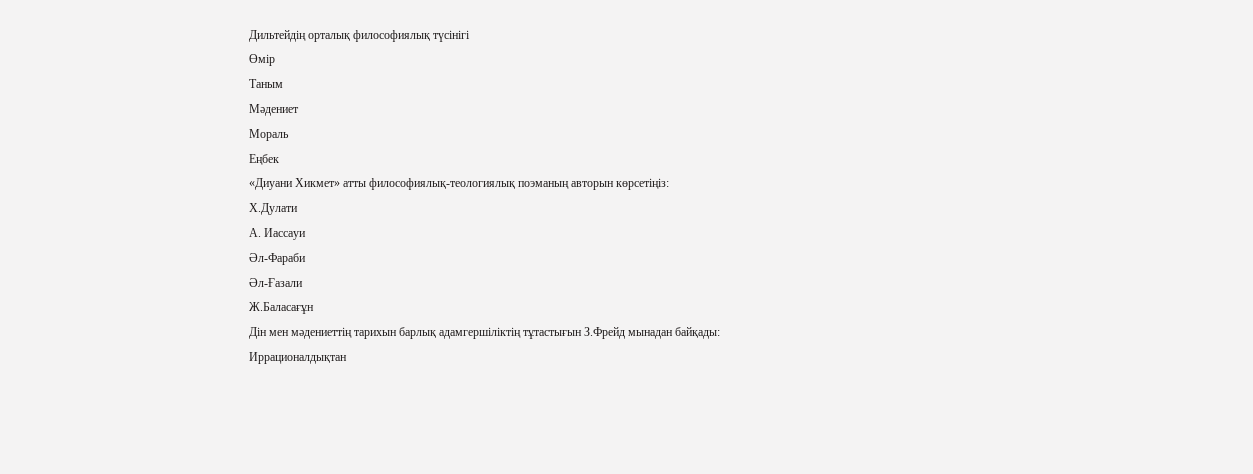Дильтейдің орталық философиялық түсінігі
Өмір
Таным
Мәдениет
Мораль
Еңбек
«Диуани Хикмет» атты философиялық-теологиялық поэманың авторын көрсетіңіз:
Х.Дулати
А. Иассауи
Әл-Фараби
Әл-Ғазали
Ж.Баласағұн
Дін мен мәдениеттің тарихын барлық адамгершіліктің тұтастығын З.Фрейд мынадан байқады:
Иррационалдықтан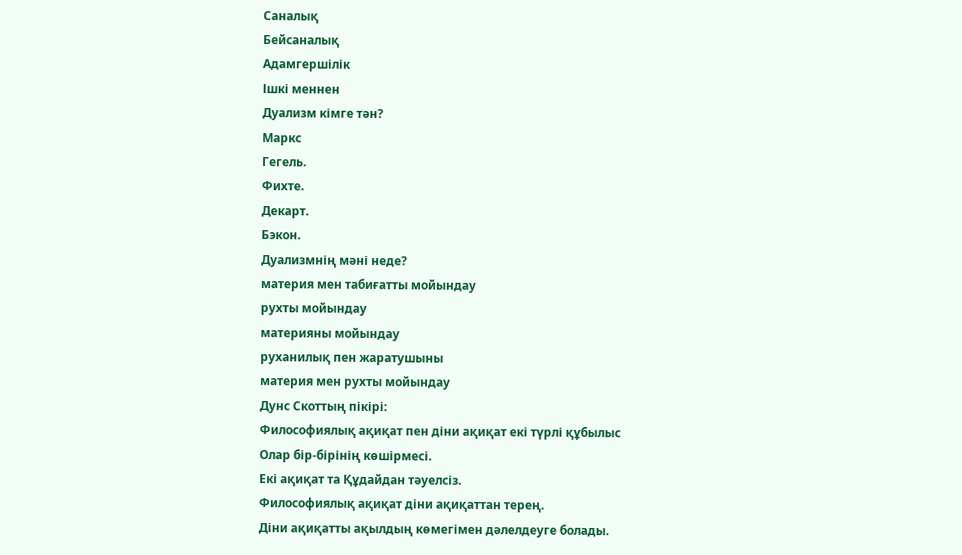Саналық
Бейсаналық
Адамгершілік
Ішкі меннен
Дуализм кімге тән?
Маркс
Гегель.
Фихте.
Декарт.
Бэкон.
Дуализмнің мәні неде?
материя мен табиғатты мойындау
рухты мойындау
материяны мойындау
руханилық пен жаратушыны
материя мен рухты мойындау
Дунс Скоттың пікірі:
Философиялық ақиқат пен діни ақиқат екі түрлі құбылыс
Олар бір-бірінің көшірмесі.
Екі ақиқат та Құдайдан тәуелсіз.
Философиялық ақиқат діни ақиқаттан терең.
Діни ақиқатты ақылдың көмегімен дәлелдеуге болады.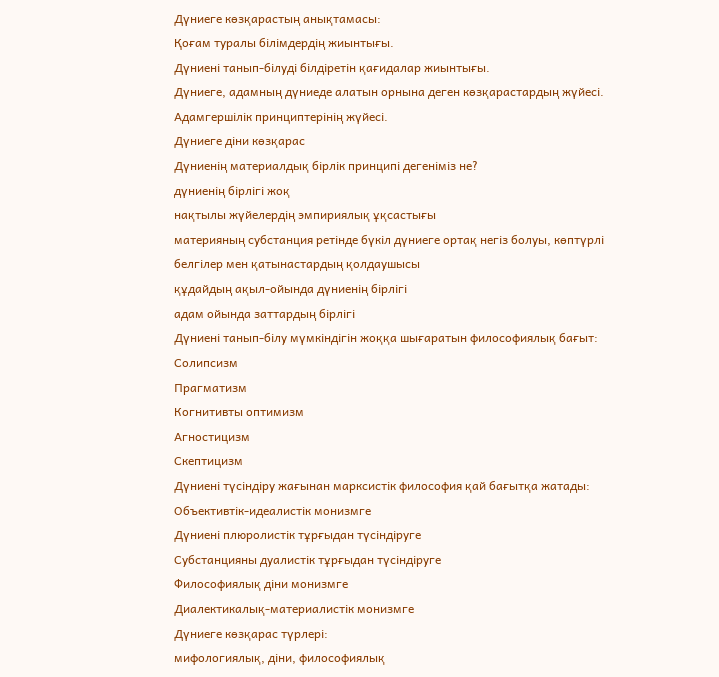Дүниеге көзқарастың анықтамасы:
Қоғам туралы білімдердің жиынтығы.
Дүниені танып-білуді білдіретін қағидалар жиынтығы.
Дүниеге, адамның дүниеде алатын орнына деген көзқарастардың жүйесі.
Адамгершілік принциптерінің жүйесі.
Дүниеге діни көзқарас
Дүниенің материалдық бірлік принципі дегеніміз не?
дүниенің бірлігі жоқ
нақтылы жүйелердің эмпириялық ұқсастығы
материяның субстанция ретінде бүкіл дүниеге ортақ негіз болуы, көптүрлі белгілер мен қатынастардың қолдаушысы
құдайдың ақыл-ойында дүниенің бірлігі
адам ойында заттардың бірлігі
Дүниені танып-білу мүмкіндігін жоққа шығаратын философиялық бағыт:
Солипсизм
Прагматизм
Когнитивты оптимизм
Агностицизм
Скептицизм
Дүниені түсіндіру жағынан марксистік философия қай бағытқа жатады:
Объективтік-идеалистік монизмге
Дүниені плюролистік тұрғыдан түсіндіруге
Субстанцияны дуалистік тұрғыдан түсіндіруге
Философиялық діни монизмге
Диалектикалық-материалистік монизмге
Дүниеге көзқарас түрлері:
мифологиялық, діни, философиялық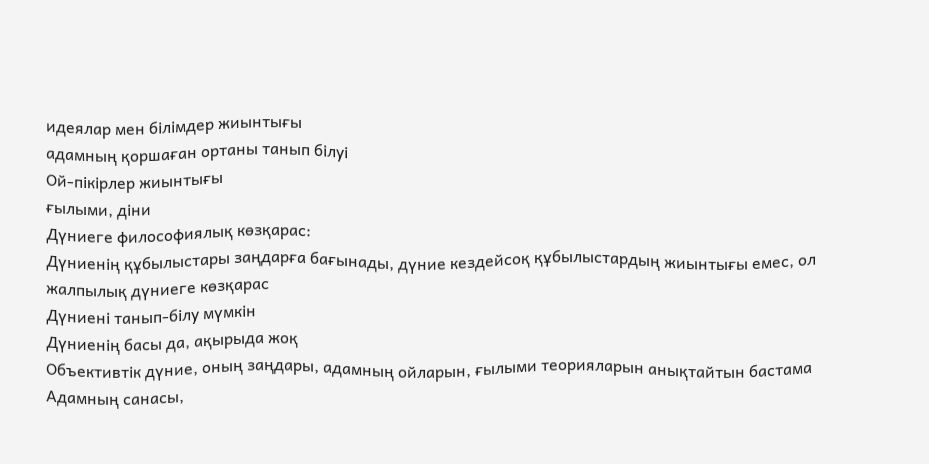идеялар мен білімдер жиынтығы
адамның қоршаған ортаны танып білуі
Ой-пікірлер жиынтығы
ғылыми, діни
Дүниеге философиялық көзқарас:
Дүниенің құбылыстары заңдарға бағынады, дүние кездейсоқ құбылыстардың жиынтығы емес, ол жалпылық дүниеге көзқарас
Дүниені танып-білу мүмкін
Дүниенің басы да, ақырыда жоқ
Объективтік дүние, оның заңдары, адамның ойларын, ғылыми теорияларын анықтайтын бастама
Адамның санасы,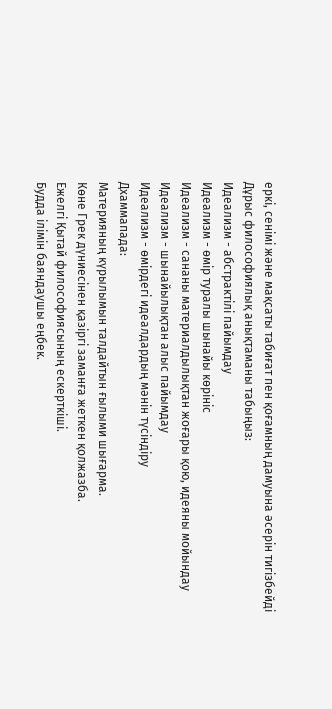еркі, сенімі және мақсаты табиғат пен қоғамның дамуына әсерін тигізбейді
Дұрыс философиялық анықтаманы табыңыз:
Идеализм - абстрактілі пайымдау
Идеализм - өмір туралы шынайы көрініс
Идеализм - сананы материалдылықтан жоғары қою, идеяны мойындау
Идеализм - шынайылықтан алыс пайымдау
Идеализм - өмірдегі идеалдардың мәнін түсіндіру
Дхаммапада:
Материяның күрылымын талдайтын ғылыми шығарма.
Көне Грек дүниесінен қазіргі заманға жеткен қолжазба.
Ежелгі Қытай философиясының ескерткіші.
Будда ілімін баяндаушы еңбек.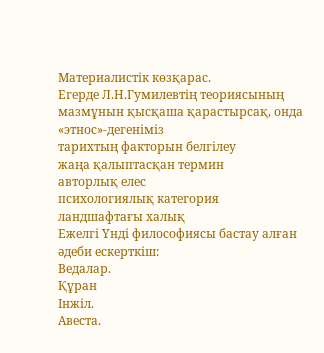Материалистік көзқарас.
Егерде Л.Н.Гумилевтің теориясының мазмұнын қысқаша қарастырсақ, онда «этнос»-дегеніміз
тарихтың факторын белгілеу
жаңа қалыптасқан термин
авторлық елес
психологиялық категория
ландшафтағы халық
Ежелгі Үнді философиясы бастау алған әдеби ескерткіш:
Ведалар.
Құран
Інжіл.
Авеста.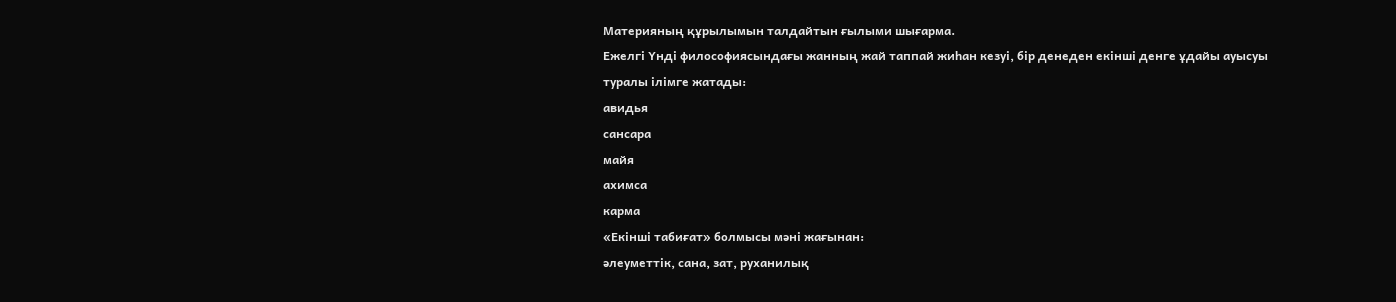Материяның құрылымын талдайтын ғылыми шығарма.
Ежелгі Үнді философиясындағы жанның жай таппай жиhан кезуі, бір денеден екінші денге ұдайы ауысуы туралы ілімге жатады:
авидья
сансара
майя
ахимса
карма
«Екінші табиғат» болмысы мәні жағынан:
әлеуметтік, сана, зат, руханилық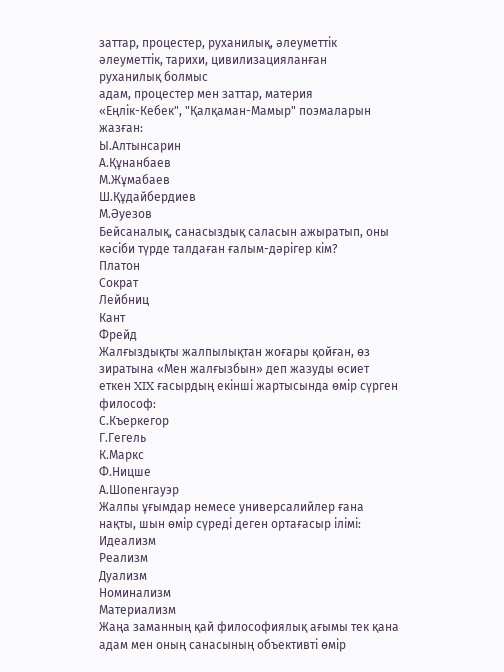заттар, процестер, руханилық, әлеуметтік
әлеуметтік, тарихи, цивилизацияланған
руханилық болмыс
адам, процестер мен заттар, материя
«Еңлік-Кебек", "Қалқаман-Мамыр" поэмаларын жазған:
Ы.Алтынсарин
А.Құнанбаев
М.Жұмабаев
Ш.Құдайбердиев
М.Әуезов
Бейсаналық, санасыздық саласын ажыратып, оны кәсіби түрде талдаған ғалым-дәрігер кім?
Платон
Сократ
Лейбниц
Кант
Фрейд
Жалғыздықты жалпылықтан жоғары қойған, өз зиратына «Мен жалғызбын» деп жазуды өсиет еткен XIX ғасырдың екінші жартысында өмір сүрген философ:
С.Къеркегор
Г.Гегель
К.Маркс
Ф.Ницше
А.Шопенгауэр
Жалпы ұғымдар немесе универсалийлер ғана нақты, шын өмір сүреді деген ортағасыр ілімі:
Идеализм
Реализм
Дуализм
Номинализм
Материализм
Жаңа заманның қай философиялық ағымы тек қана адам мен оның санасының объективті өмір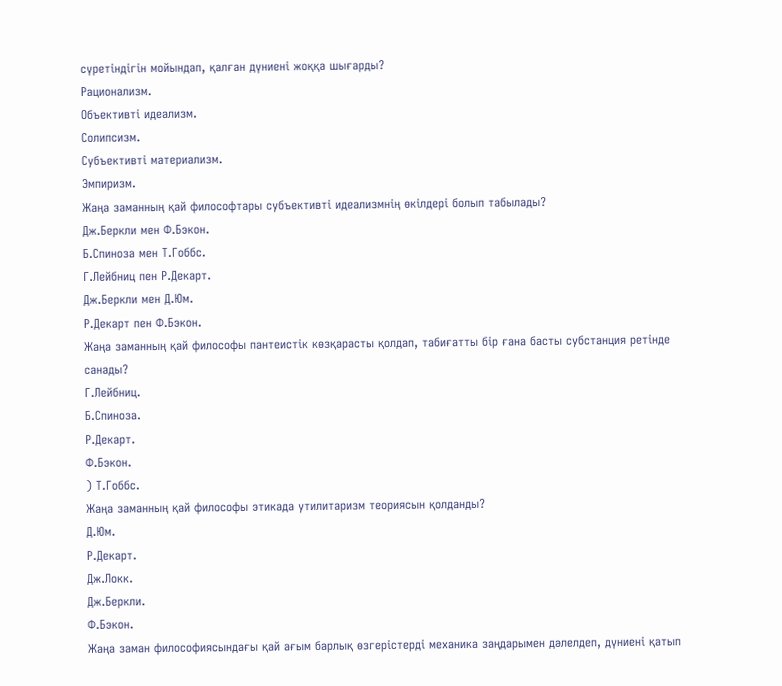сүретіндігін мойындап, қалған дүниені жоққа шығарды?
Рационализм.
Объективті идеализм.
Солипсизм.
Субъективті материализм.
Эмпиризм.
Жаңа заманның қай философтары субъективті идеализмнің өкілдері болып табылады?
Дж.Беркли мен Ф.Бэкон.
Б.Спиноза мен Т.Гоббс.
Г.Лейбниц пен Р.Декарт.
Дж.Беркли мен Д.Юм.
Р.Декарт пен Ф.Бэкон.
Жаңа заманның қай философы пантеистік көзқарасты қолдап, табиғатты бір ғана басты субстанция ретінде санады?
Г.Лейбниц.
Б.Спиноза.
Р.Декарт.
Ф.Бэкон.
) Т.Гоббс.
Жаңа заманның қай философы этикада утилитаризм теориясын қолданды?
Д.Юм.
Р.Декарт.
Дж.Локк.
Дж.Беркли.
Ф.Бэкон.
Жаңа заман философиясындағы қай ағым барлық өзгерістерді механика заңдарымен дәлелдеп, дүниені қатып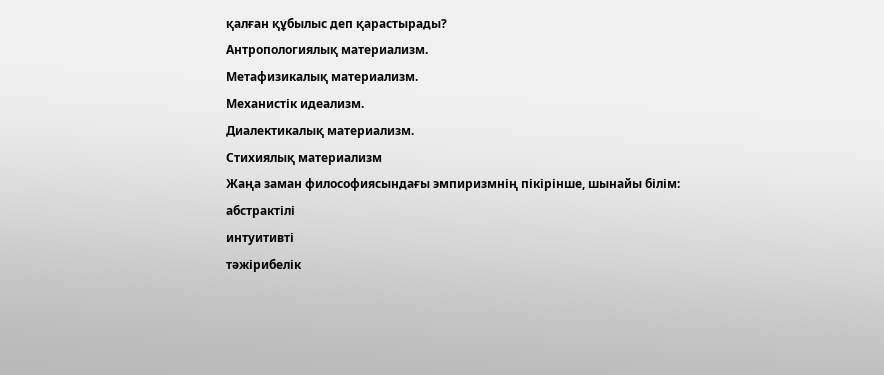қалған құбылыс деп қарастырады?
Антропологиялық материализм.
Метафизикалық материализм.
Механистік идеализм.
Диалектикалық материализм.
Стихиялық материализм
Жаңа заман философиясындағы эмпиризмнің пікірінше, шынайы білім:
абстрактілі
интуитивті
тәжірибелік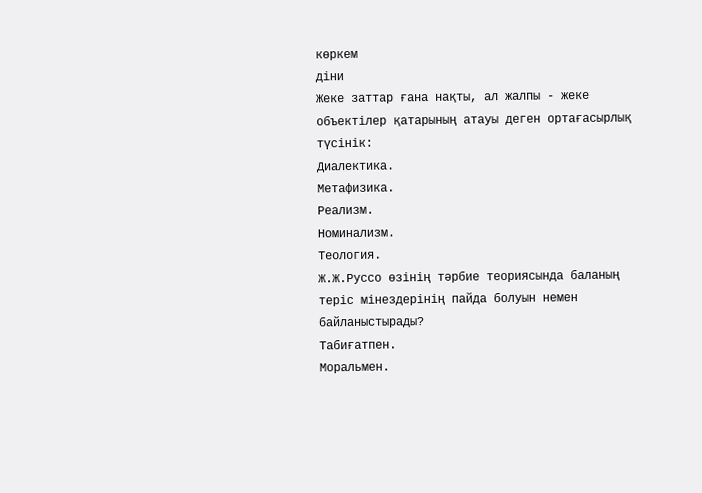көркем
діни
Жеке заттар ғана нақты, ал жалпы - жеке объектілер қатарының атауы деген ортағасырлық түсінік:
Диалектика.
Метафизика.
Реализм.
Номинализм.
Теология.
Ж.Ж.Руссо өзінің тәрбие теориясында баланың теріс мінездерінің пайда болуын немен байланыстырады?
Табиғатпен.
Моральмен.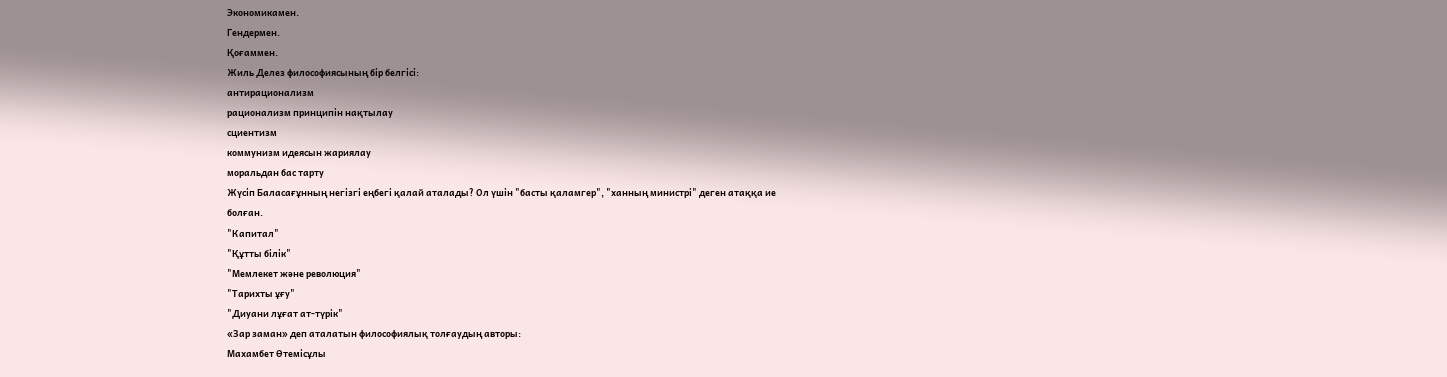Экономикамен.
Гендермен.
Қоғаммен.
Жиль Делез философиясының бір белгісі:
антирационализм
рационализм принципін нақтылау
сциентизм
коммунизм идеясын жариялау
моральдан бас тарту
Жүсіп Баласағұнның негізгі еңбегі қалай аталады? Ол үшін "басты қаламгер", "ханның министрі" деген атаққа ие болған.
"Капитал"
"Құтты білік"
"Мемлекет және революция"
"Тарихты ұғу"
"Диуани лұғат ат-түрік"
«Зар заман» деп аталатын философиялық толғаудың авторы:
Махамбет Өтемісұлы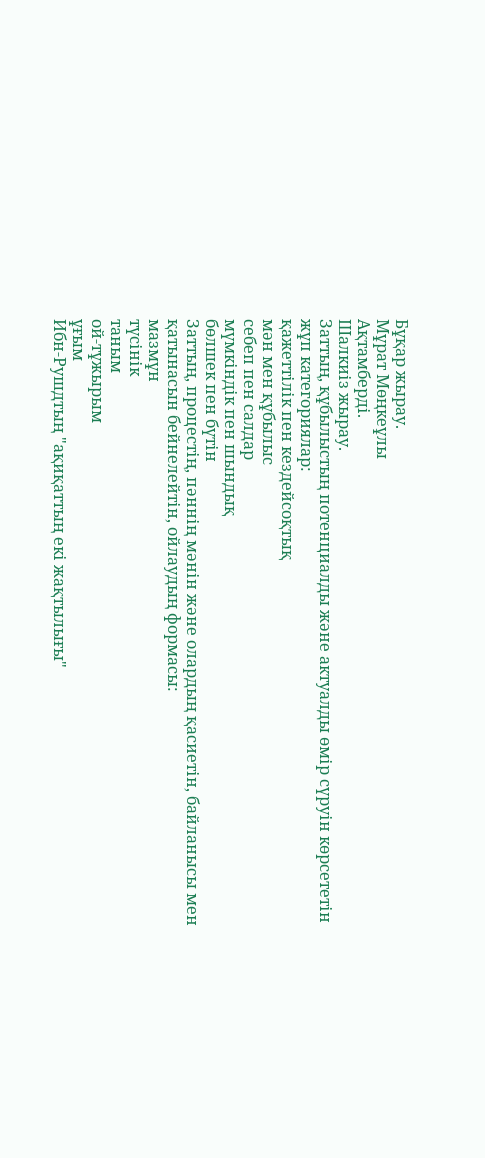Бұқар жырау.
Мұрат Мөңкеұлы
Ақтамберді.
Шалкиіз жырау.
Заттың, құбылыстың потенциалды және актуалды өмір сүруін көрсететін жұп категориялар:
қажеттілік пен кездейсоқтық
мән мен құбылыс
себеп пен салдар
мүмкіндік пен шындық
бөлшек пен бүтін
Заттың, процестің, пәннің мәнін және олардың қасиетін, байланысы мен қатынасын бейнелейтін, ойлаудың формасы:
мазмұн
түсінік
таным
ой-тұжырым
ұғым
Ибн-Рушдтың "ақиқаттың екі жақтылығы"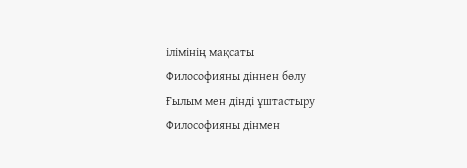ілімінің мақсаты
Философияны діннен бөлу
Ғылым мен дінді ұштастыру
Философияны дінмен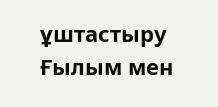ұштастыру
Ғылым мен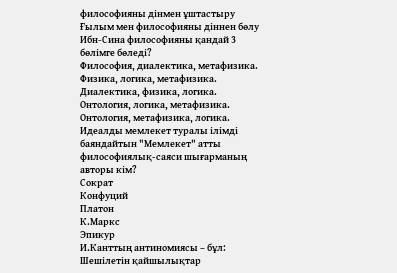философияны дінмен ұштастыру
Ғылым мен философияны діннен бөлу
Ибн-Сина философияны қандай 3 бөлімге бөледі?
Философия, диалектика, метафизика.
Физика, логика, метафизика.
Диалектика, физика, логика.
Онтология, логика, метафизика.
Онтология, метафизика, логика.
Идеалды мемлекет туралы ілімді баяндайтын "Мемлекет" атты философиялық-саяси шығарманың авторы кім?
Сократ
Конфуций
Платон
К.Маркс
Эпикур
И.Канттың антиномиясы – бұл:
Шешілетін қайшылықтар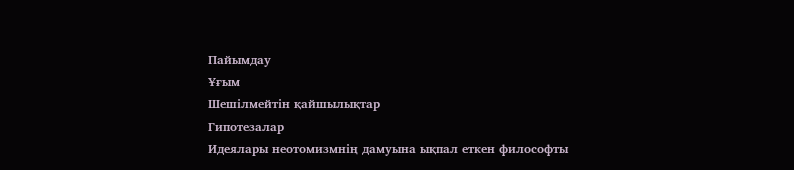Пайымдау
Ұғым
Шешілмейтін қайшылықтар
Гипотезалар
Идеялары неотомизмнің дамуына ықпал еткен философты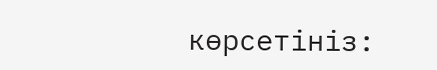көрсетініз: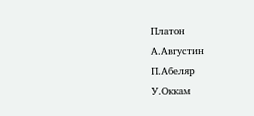Платон
А.Августин
П.Абеляр
У.Оккам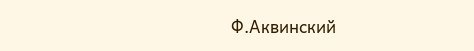Ф.Аквинский